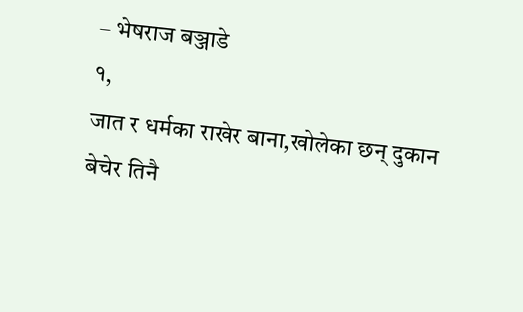– भेषराज बञ्जाडे
१,
जात र धर्मका राखेर बाना,खोलेका छन् दुकान
बेचेर तिनै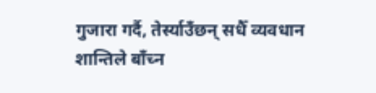गुजारा गर्दै, तेर्स्याउँछन् सधैँ व्यवधान
शान्तिले बाँच्न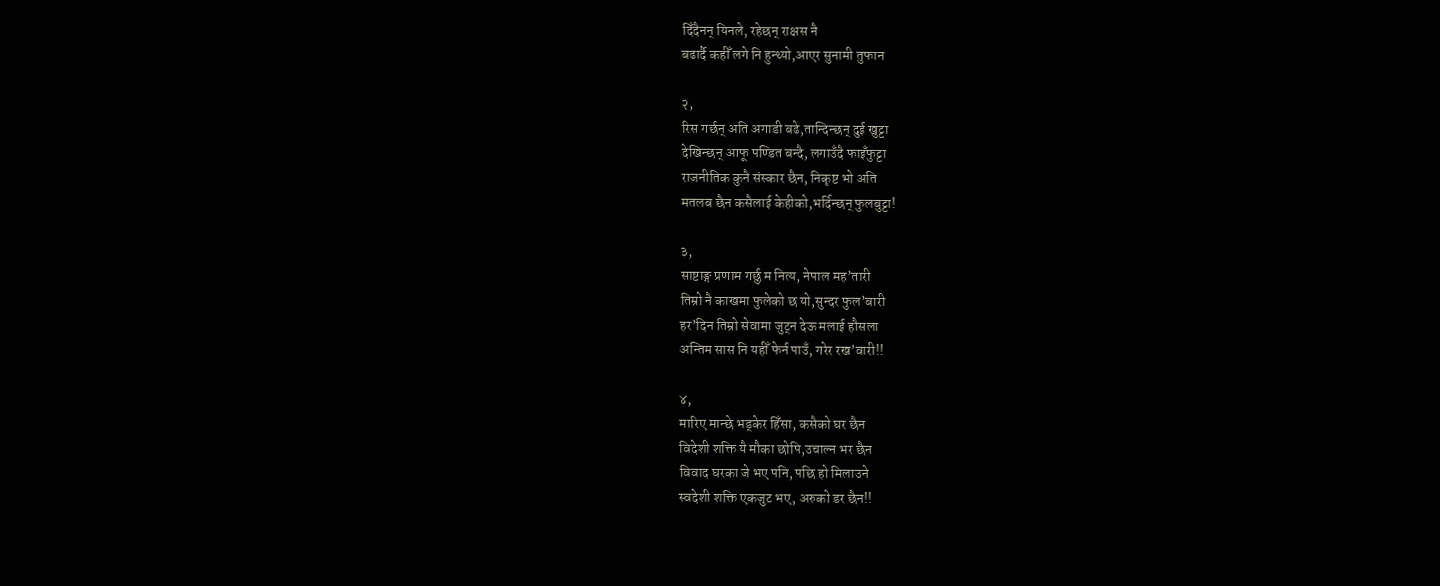दिँदैनन् यिनले, रहेछन् राक्षस नै
बढार्दै कहीँ लगे नि हुन्थ्यो,आएर सुनामी तुफान

२,
रिस गर्छन् अति अगाडी बढे,तान्दिन्छन् दुई खुट्टा
देखिन्छन् आफू पण्डित बन्दै, लगाउँदै फाइँफुट्टा
राजनीतिक कुनै संस्कार छैन, निकृष्ट भो अति
मतलब छैन कसैलाई केहीको,भर्दिन्छन् फुलबुट्टा!

३,
साष्टाङ्ग प्रणाम गर्छु म नित्य, नेपाल मह’तारी
तिम्रो नै काखमा फुलेको छ यो,सुन्दर फुल’बारी
हर’दिन तिम्रो सेवामा जुट्न देऊ मलाई हौसला
अन्तिम सास नि यहीँ फेर्न पाउँ, गरेर रख’वारी!!

४,
मारिए मान्छे भड्केर हिँसा, कसैको घर छैन
विदेशी शक्ति यै मौका छोपि,उचाल्न भर छैन
विवाद घरका जे भए पनि, पछि हो मिलाउने
स्वदेशी शक्ति एकजुट भए, अरुको डर छैन!!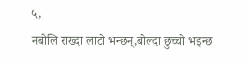५,
नबोलि राख्दा लाटो भन्छन्,बोल्दा छुच्चो भइन्छ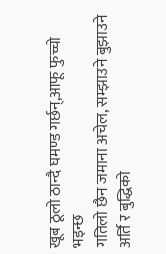खूब ठूलो ठान्दै घमण्ड गर्छन्,आफू फुच्चो भइन्छ
गतिलो छैन जमाना अचेल, सम्झाउने बुझाउने
अर्ति र बुद्धिको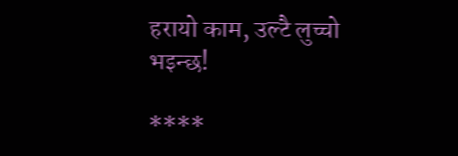हरायो काम, उल्टै लुच्चो भइन्छ!

****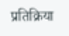प्रतिक्रिया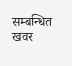सम्बन्धित खवर